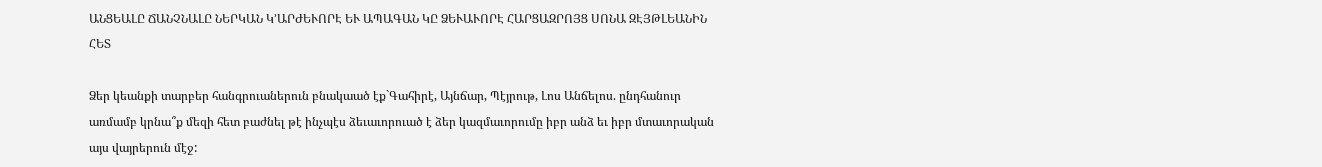ԱՆՑԵԱԼԸ ՃԱՆՉՆԱԼԸ ՆԵՐԿԱՆ Կ’ԱՐԺԵՒՈՐԷ ԵՒ ԱՊԱԳԱՆ ԿԸ ՁԵՒԱՒՈՐԷ ՀԱՐՑԱԶՐՈՅՑ ՍՈՆԱ ԶԷՅԹԼԵԱՆԻՆ ՀԵՏ

Ձեր կեանքի տարբեր հանգրուաներուն բնակաած էք`Գահիրէ, Այնճար, Պէյրութ, Լոս Անճելոս. ընդհանուր առմամբ կրնա՞ք մեզի հետ բաժնել թէ ինչպէս ձեւաւորուած է ձեր կազմաւորումը իբր անձ եւ իբր մտաւորական այս վայրերուն մէջ: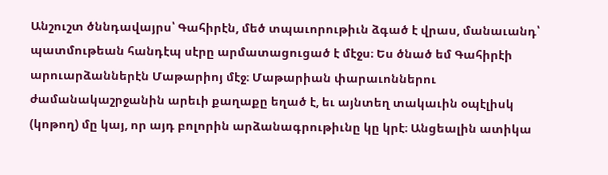Անշուշտ ծննդավայրս՝ Գահիրէն, մեծ տպաւորութիւն ձգած է վրաս, մանաւանդ՝ պատմութեան հանդէպ սէրը արմատացուցած է մէջս։ Ես ծնած եմ Գահիրէի արուարձաններէն Մաթարիոյ մէջ։ Մաթարիան փարաւոններու ժամանակաշրջանին արեւի քաղաքը եղած է, եւ այնտեղ տակաւին օպէլիսկ (կոթող) մը կայ, որ այդ բոլորին արձանագրութիւնը կը կրէ։ Անցեալին ատիկա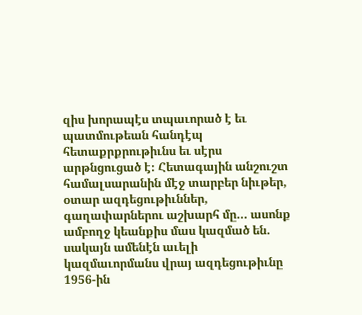զիս խորապէս տպաւորած է եւ պատմութեան հանդէպ հետաքրքրութիւնս եւ սէրս արթնցուցած է։ Հետագային անշուշտ համալսարանին մէջ տարբեր նիւթեր, օտար ազդեցութիւններ, գաղափարներու աշխարհ մը… ասոնք ամբողջ կեանքիս մաս կազմած են. սակայն ամենէն աւելի կազմաւորմանս վրայ ազդեցութիւնը 1956-ին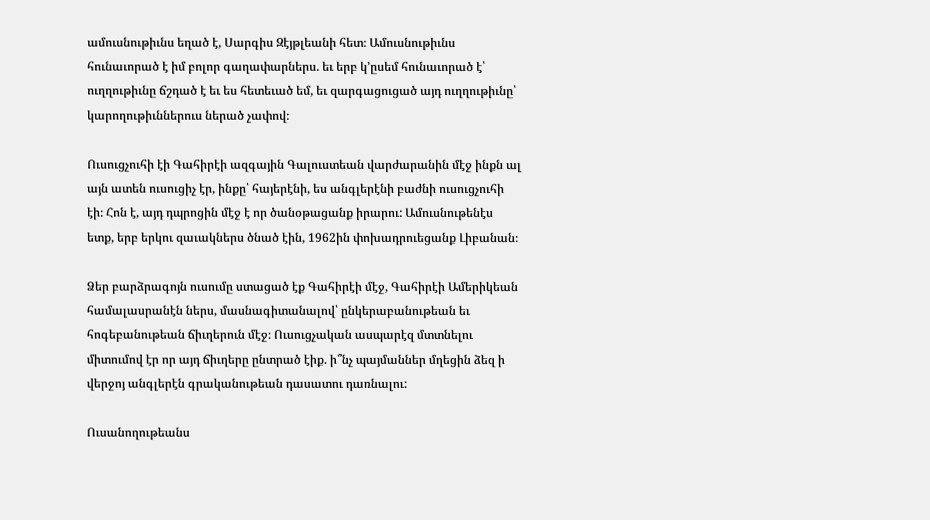ամուսնութիւնս եղած է, Սարգիս Զէյթլեանի հետ։ Ամուսնութիւնս հունաւորած է իմ բոլոր գաղափարներս. եւ երբ կ’ըսեմ հունաւորած է՝ ուղղութիւնը ճշդած է եւ ես հետեւած եմ, եւ զարգացուցած այդ ուղղութիւնը՝ կարողութիւններուս ներած չափով։

Ուսուցչուհի էի Գահիրէի ազգային Գալուստեան վարժարանին մէջ ինքն ալ այն ատեն ուսուցիչ էր, ինքը՝ հայերէնի, ես անգլերէնի բաժնի ուսուցչուհի էի։ Հոն է, այդ դպրոցին մէջ է որ ծանօթացանք իրարու: Ամուսնութենէս ետք, երբ երկու զաւակներս ծնած էին, 1962ին փոխադրուեցանք Լիբանան։

Ձեր բարձրագոյն ուսումը ստացած էք Գահիրէի մէջ, Գահիրէի Ամերիկեան համալասրանէն ներս, մասնագիտանալով՝ ընկերաբանութեան եւ հոգեբանութեան ճիւղերուն մէջ։ Ուսուցչական ասպարէզ մտտնելու միտումով էր որ այդ ճիւղերը ընտրած էիք. ի՞նչ պայմաններ մղեցին ձեզ ի վերջոյ անգլերէն գրականութեան դասատու դառնալու:

Ուսանողութեանս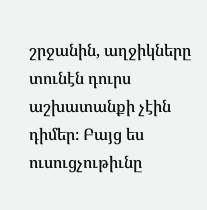շրջանին, աղջիկները տունէն դուրս աշխատանքի չէին դիմեր։ Բայց ես ուսուցչութիւնը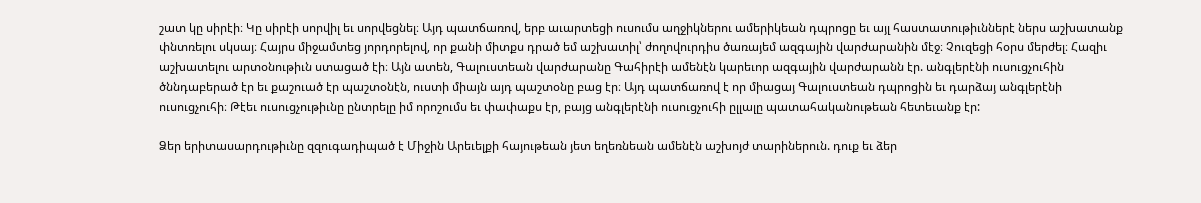շատ կը սիրէի։ Կը սիրէի սորվիլ եւ սորվեցնել։ Այդ պատճառով, երբ աւարտեցի ուսումս աղջիկներու ամերիկեան դպրոցը եւ այլ հաստատութիւններէ ներս աշխատանք փնտռելու սկսայ։ Հայրս միջամտեց յորդորելով, որ քանի միտքս դրած եմ աշխատիլ՝ ժողովուրդիս ծառայեմ ազգային վարժարանին մէջ։ Չուզեցի հօրս մերժել։ Հազիւ աշխատելու արտօնութիւն ստացած էի։ Այն ատեն, Գալուստեան վարժարանը Գահիրէի ամենէն կարեւոր ազգային վարժարանն էր. անգլերէնի ուսուցչուհին ծննդաբերած էր եւ քաշուած էր պաշտօնէն, ուստի միայն այդ պաշտօնը բաց էր։ Այդ պատճառով է որ միացայ Գալուստեան դպրոցին եւ դարձայ անգլերէնի ուսուցչուհի։ Թէեւ ուսուցչութիւնը ընտրելը իմ որոշումս եւ փափաքս էր, բայց անգլերէնի ուսուցչուհի ըլլալը պատահականութեան հետեւանք էր:

Ձեր երիտասարդութիւնը զզուգադիպած է Միջին Արեւելքի հայութեան յետ եղեռնեան ամենէն աշխոյժ տարիներուն. դուք եւ ձեր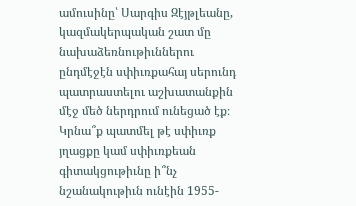ամուսինը՝ Սարգիս Զէյթլեանը, կազմակերպական շատ մը նախաձեռնութիւններու ընդմէջէն սփիւռքահայ սերունդ պատրաստելու աշխատանքին մէջ մեծ ներդրում ունեցած էք։ Կրնա՞ք պատմել թէ սփիւռք յղացքը կամ սփիւռքեան գիտակցութիւնը ի՞նչ նշանակութիւն ունէին 1955-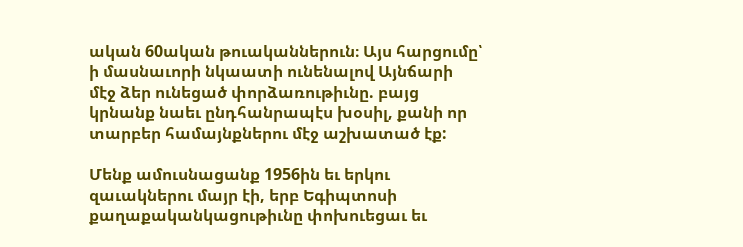ական 60ական թուականներուն։ Այս հարցումը՝ ի մասնաւորի նկաատի ունենալով Այնճարի մէջ ձեր ունեցած փորձառութիւնը. բայց կրնանք նաեւ ընդհանրապէս խօսիլ, քանի որ տարբեր համայնքներու մէջ աշխատած էք:

Մենք ամուսնացանք 1956ին եւ երկու զաւակներու մայր էի, երբ Եգիպտոսի քաղաքականկացութիւնը փոխուեցաւ եւ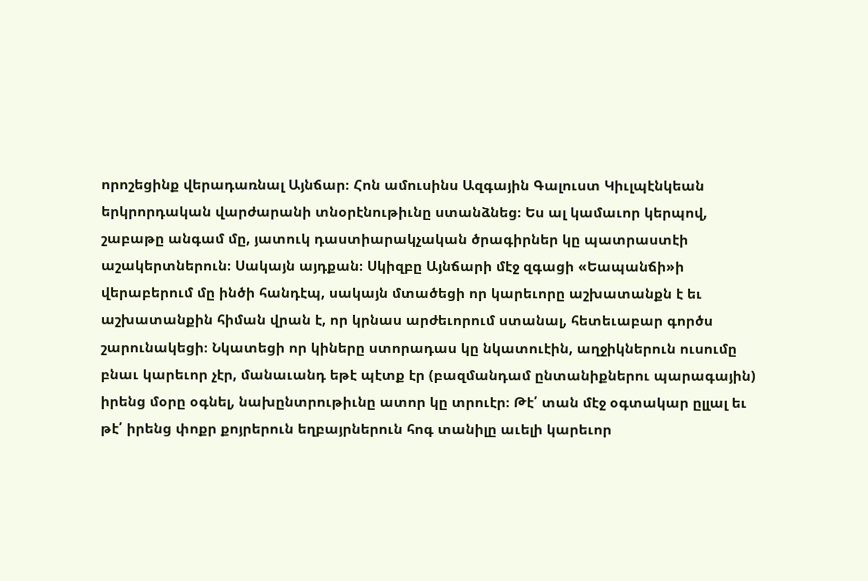որոշեցինք վերադառնալ Այնճար։ Հոն ամուսինս Ազգային Գալուստ Կիւլպէնկեան երկրորդական վարժարանի տնօրէնութիւնը ստանձնեց։ Ես ալ կամաւոր կերպով, շաբաթը անգամ մը, յատուկ դաստիարակչական ծրագիրներ կը պատրաստէի աշակերտներուն։ Սակայն այդքան։ Սկիզբը Այնճարի մէջ զգացի «Եապանճի»ի վերաբերում մը ինծի հանդէպ, սակայն մտածեցի որ կարեւորը աշխատանքն է եւ աշխատանքին հիման վրան է, որ կրնաս արժեւորում ստանալ, հետեւաբար գործս շարունակեցի։ Նկատեցի որ կիները ստորադաս կը նկատուէին, աղջիկներուն ուսումը բնաւ կարեւոր չէր, մանաւանդ եթէ պէտք էր (բազմանդամ ընտանիքներու պարագային) իրենց մօրը օգնել, նախընտրութիւնը ատոր կը տրուէր։ Թէ՛ տան մէջ օգտակար ըլլալ եւ թէ՛ իրենց փոքր քոյրերուն եղբայրներուն հոգ տանիլը աւելի կարեւոր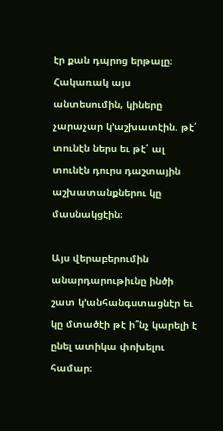էր քան դպրոց երթալը։ Հակառակ այս անտեսումին, կիները չարաչար կ’աշխատէին. թէ՛ տունէն ներս եւ թէ՛ ալ տունէն դուրս դաշտային աշխատանքներու կը մասնակցէին։

Այս վերաբերումին անարդարութիւնը ինծի շատ կ’անհանգստացնէր եւ կը մտածէի թէ ի՞նչ կարելի է ընել ատիկա փոխելու համար։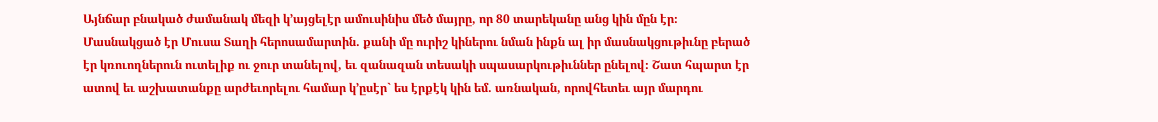Այնճար բնակած ժամանակ մեզի կ’այցելէր ամուսինիս մեծ մայրը, որ 80 տարեկանը անց կին մըն էր։ Մասնակցած էր Մուսա Տաղի հերոսամարտին. քանի մը ուրիշ կիներու նման ինքն ալ իր մասնակցութիւնը բերած էր կռուողներուն ուտելիք ու ջուր տանելով, եւ զանազան տեսակի սպասարկութիւններ ընելով։ Շատ հպարտ էր ատով եւ աշխատանքը արժեւորելու համար կ’ըսէր` ես էրքէկ կին եմ. առնական, որովհետեւ այր մարդու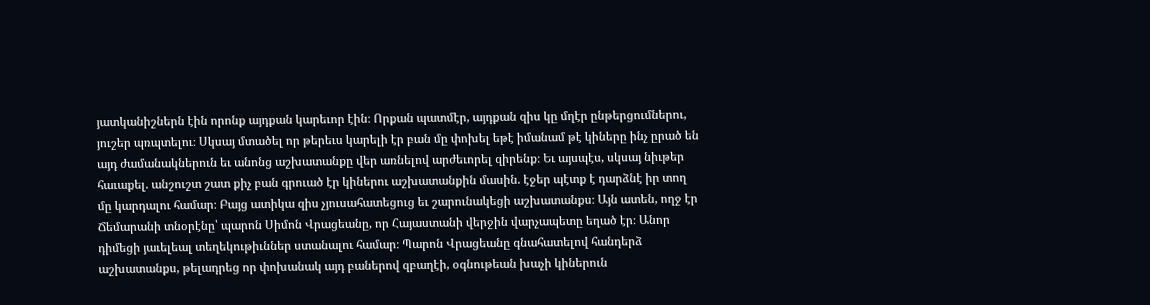յատկանիշներն էին որոնք այդքան կարեւոր էին։ Որքան պատմէր, այդքան զիս կը մղէր ընթերցումներու, յուշեր պռպտելու։ Սկսայ մտածել որ թերեւս կարելի էր բան մը փոխել եթէ իմանամ թէ կիները ինչ ըրած են այդ ժամանակներուն եւ անոնց աշխատանքը վեր առնելով արժեւորել զիրենք։ Եւ այսպէս, սկսայ նիւթեր հաւաքել. անշուշտ շատ քիչ բան գրուած էր կիներու աշխատանքին մասին. էջեր պէտք է դարձնէ իր տող մը կարդալու համար։ Բայց ատիկա զիս չյուսահատեցուց եւ շարունակեցի աշխատանքս։ Այն ատեն, ողջ էր Ճեմարանի տնօրէնը՝ պարոն Սիմոն Վրացեանը, որ Հայաստանի վերջին վարչապետը եղած էր։ Անոր դիմեցի յաւելեալ տեղեկութիւններ ստանալու համար։ Պարոն Վրացեանը գնահատելով հանդերձ աշխատանքս, թելադրեց որ փոխանակ այդ բաներով զբաղէի, օգնութեան խաչի կիներուն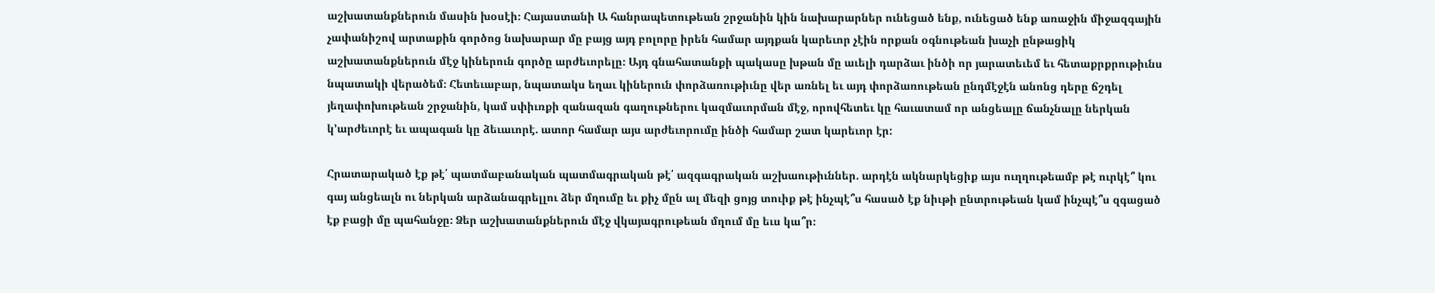աշխատանքներուն մասին խօսէի։ Հայաստանի Ա հանրապետութեան շրջանին կին նախարարներ ունեցած ենք, ունեցած ենք առաջին միջազգային չափանիշով արտաքին գործոց նախարար մը բայց այդ բոլորը իրեն համար այդքան կարեւոր չէին որքան օգնութեան խաչի ընթացիկ աշխատանքներուն մէջ կիներուն գործը արժեւորելը։ Այդ գնահատանքի պակասը խթան մը աւելի դարձաւ ինծի որ յարատեւեմ եւ հետաքրքրութիւնս նպատակի վերածեմ։ Հետեւաբար, նպատակս եղաւ կիներուն փորձառութիւնը վեր առնել եւ այդ փորձառութեան ընդմէջէն անոնց դերը ճշդել յեղափոխութեան շրջանին, կամ սփիւռքի զանազան գաղութներու կազմաւորման մէջ, որովհետեւ կը հաւատամ որ անցեալը ճանչնալը ներկան կ’արժեւորէ եւ ապագան կը ձեւաւորէ. ատոր համար այս արժեւորումը ինծի համար շատ կարեւոր էր:

Հրատարակած էք թէ՛ պատմաբանական պատմագրական թէ՛ ազգագրական աշխաութիւններ. արդէն ակնարկեցիք այս ուղղութեամբ թէ ուրկէ՞ կու գայ անցեալն ու ներկան արձանագրելլու ձեր մղումը եւ քիչ մըն ալ մեզի ցոյց տուիք թէ ինչպէ՞ս հասած էք նիւթի ընտրութեան կամ ինչպէ՞ս զգացած էք բացի մը պահանջը։ Ձեր աշխատանքներուն մէջ վկայագրութեան մղում մը եւս կա՞ր։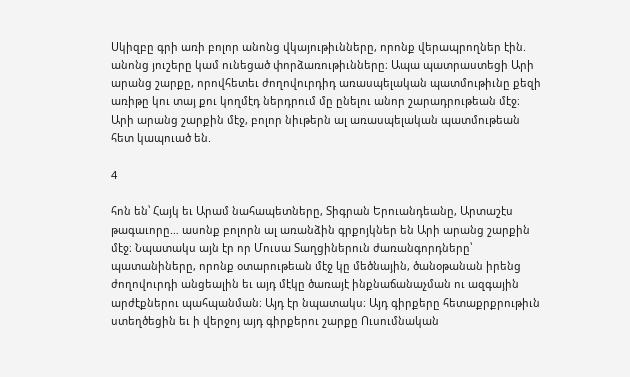Սկիզբը գրի առի բոլոր անոնց վկայութիւնները, որոնք վերապրողներ էին. անոնց յուշերը կամ ունեցած փորձառութիւնները։ Ապա պատրաստեցի Արի արանց շարքը, որովհետեւ ժողովուրդիդ առասպելական պատմութիւնը քեզի առիթը կու տայ քու կողմէդ ներդրում մը ընելու անոր շարադրութեան մէջ։ Արի արանց շարքին մէջ, բոլոր նիւթերն ալ առասպելական պատմութեան հետ կապուած են.

4

հոն են՝ Հայկ եւ Արամ նահապետները, Տիգրան Երուանդեանը, Արտաշէս թագաւորը… ասոնք բոլորն ալ առանձին գրքոյկներ են Արի արանց շարքին մէջ։ Նպատակս այն էր որ Մուսա Տաղցիներուն ժառանգորդները՝ պատանիները, որոնք օտարութեան մէջ կը մեծնային, ծանօթանան իրենց ժողովուրդի անցեալին եւ այդ մէկը ծառայէ ինքնաճանաչման ու ազգային արժէքներու պահպանման։ Այդ էր նպատակս։ Այդ գիրքերը հետաքրքրութիւն ստեղծեցին եւ ի վերջոյ այդ գիրքերու շարքը Ուսումնական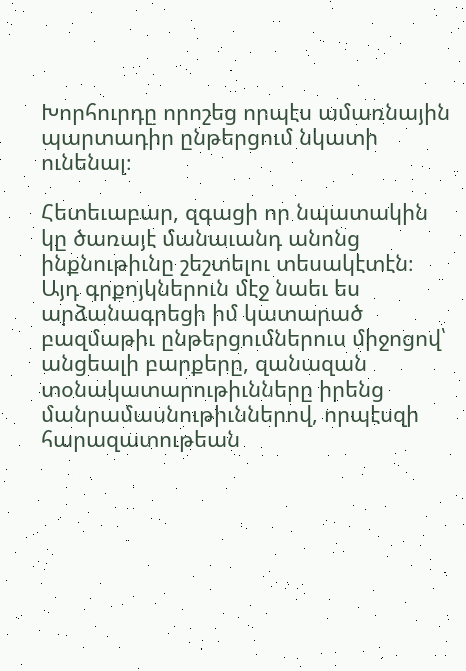Խորհուրդը որոշեց որպէս ամառնային պարտադիր ընթերցում նկատի ունենալ։

Հետեւաբար, զգացի որ նպատակին կը ծառայէ մանաւանդ անոնց ինքնութիւնը շեշտելու տեսակէտէն։ Այդ գրքոյկներուն մէջ նաեւ ես արձանագրեցի իմ կատարած բազմաթիւ ընթերցումներուս միջոցով՝ անցեալի բարքերը, զանազան տօնակատարութիւնները իրենց մանրամասնութիւններով, որպէսզի հարազատութեան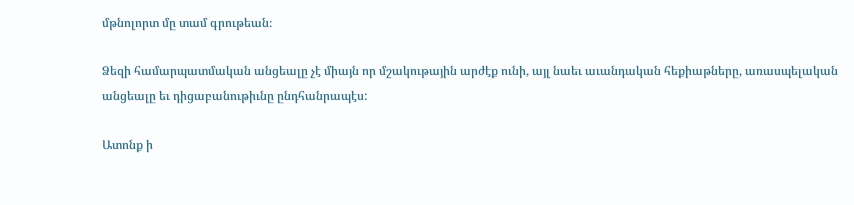մթնոլորտ մը տամ գրութեան։

Ձեզի համարպատմական անցեալը չէ միայն որ մշակութային արժէք ունի, այլ նաեւ աւանդական հեքիաթները, առասպելական անցեալը եւ դիցաբանութիւնը ընդհանրապէս:

Ատոնք ի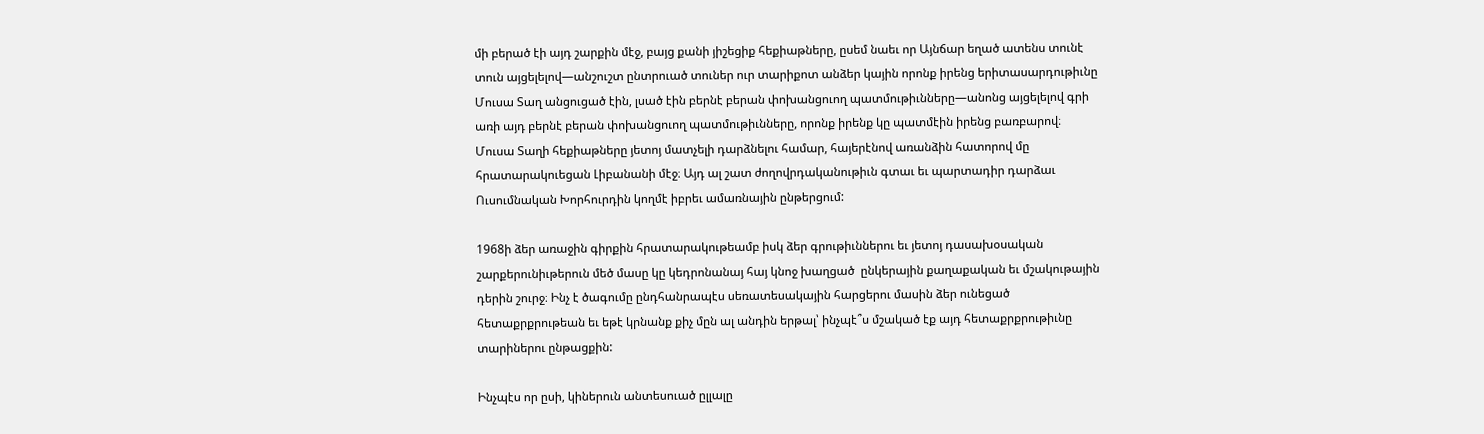մի բերած էի այդ շարքին մէջ, բայց քանի յիշեցիք հեքիաթները, ըսեմ նաեւ որ Այնճար եղած ատենս տունէ տուն այցելելով—անշուշտ ընտրուած տուներ ուր տարիքոտ անձեր կային որոնք իրենց երիտասարդութիւնը Մուսա Տաղ անցուցած էին, լսած էին բերնէ բերան փոխանցուող պատմութիւնները—անոնց այցելելով գրի առի այդ բերնէ բերան փոխանցուող պատմութիւնները, որոնք իրենք կը պատմէին իրենց բառբարով։ Մուսա Տաղի հեքիաթները յետոյ մատչելի դարձնելու համար, հայերէնով առանձին հատորով մը հրատարակուեցան Լիբանանի մէջ։ Այդ ալ շատ ժողովրդականութիւն գտաւ եւ պարտադիր դարձաւ Ուսումնական Խորհուրդին կողմէ իբրեւ ամառնային ընթերցում:

1968ի ձեր առաջին գիրքին հրատարակութեամբ իսկ ձեր գրութիւններու եւ յետոյ դասախօսական շարքերունիւթերուն մեծ մասը կը կեդրոնանայ հայ կնոջ խաղցած  ընկերային քաղաքական եւ մշակութային դերին շուրջ։ Ինչ է ծագումը ընդհանրապէս սեռատեսակային հարցերու մասին ձեր ունեցած հետաքրքրութեան եւ եթէ կրնանք քիչ մըն ալ անդին երթալ՝ ինչպէ՞ս մշակած էք այդ հետաքրքրութիւնը տարիներու ընթացքին:

Ինչպէս որ ըսի, կիներուն անտեսուած ըլլալը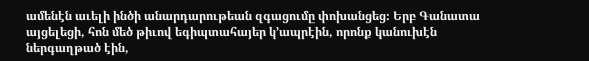ամենէն աւելի ինծի անարդարութեան զգացումը փոխանցեց։ Երբ Գանատա այցելեցի, հոն մեծ թիւով եգիպտահայեր կ’ապրէին, որոնք կանուխէն ներգաղթած էին,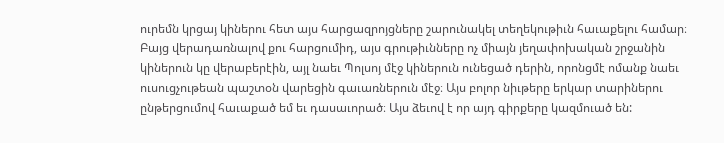ուրեմն կրցայ կիներու հետ այս հարցազրոյցները շարունակել տեղեկութիւն հաւաքելու համար։ Բայց վերադառնալով քու հարցումիդ, այս գրութիւնները ոչ միայն յեղափոխական շրջանին կիներուն կը վերաբերէին, այլ նաեւ Պոլսոյ մէջ կիներուն ունեցած դերին, որոնցմէ ոմանք նաեւ ուսուցչութեան պաշտօն վարեցին գաւառներուն մէջ։ Այս բոլոր նիւթերը երկար տարիներու ընթերցումով հաւաքած եմ եւ դասաւորած։ Այս ձեւով է որ այդ գիրքերը կազմուած են: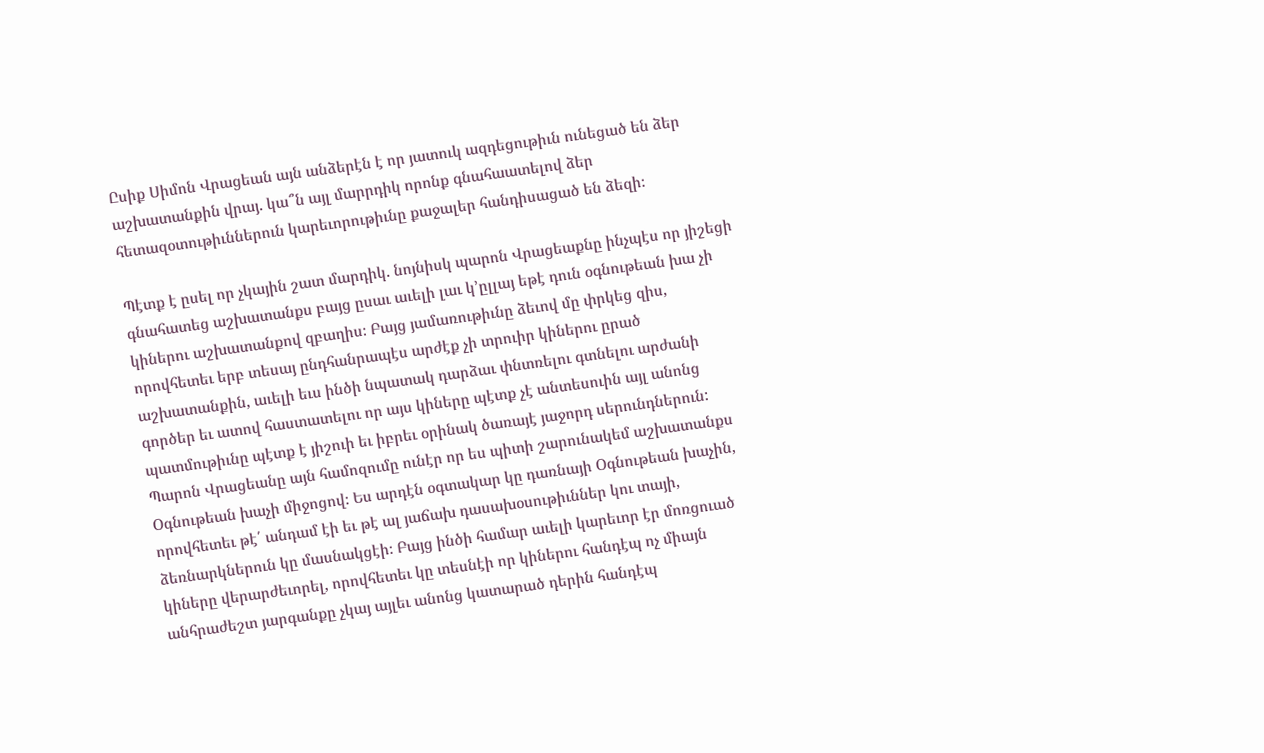Ըսիք Սիմոն Վրացեան այն անձերէն է որ յատուկ ազդեցութիւն ունեցած են ձեր աշխատանքին վրայ. կա՞ն այլ մարրդիկ որոնք գնահաատելով ձեր հետազօտութիւններուն կարեւորութիւնը քաջալեր հանդիսացած են ձեզի։

Պէտք է ըսել որ չկային շատ մարդիկ. նոյնիսկ պարոն Վրացեաքնը ինչպէս որ յիշեցի գնահատեց աշխատանքս բայց ըսաւ աւելի լաւ կ’ըլլայ եթէ դուն օգնութեան խա չի կիներու աշխատանքով զբաղիս։ Բայց յամառութիւնը ձեւով մը փրկեց զիս, որովհետեւ երբ տեսայ ընդհանրապէս արժէք չի տրուիր կիներու ըրած աշխատանքին, աւելի եւս ինծի նպատակ դարձաւ փնտռելու գտնելու արժանի գործեր եւ ատով հաստատելու որ այս կիները պէտք չէ անտեսուին այլ անոնց պատմութիւնը պէտք է յիշուի եւ իբրեւ օրինակ ծառայէ յաջորդ սերունդներուն: Պարոն Վրացեանը այն համոզումը ունէր որ ես պիտի շարունակեմ աշխատանքս Oգնութեան խաչի միջոցով։ Ես արդէն օգտակար կը դառնայի Օգնութեան խաչին, որովհետեւ թէ՛ անդամ էի եւ թէ ալ յաճախ դասախօսութիւններ կու տայի, ձեռնարկներուն կը մասնակցէի։ Բայց ինծի համար աւելի կարեւոր էր մոռցուած կիները վերարժեւորել, որովհետեւ կը տեսնէի որ կիներու հանդէպ ոչ միայն անհրաժեշտ յարգանքը չկայ այլեւ անոնց կատարած դերին հանդէպ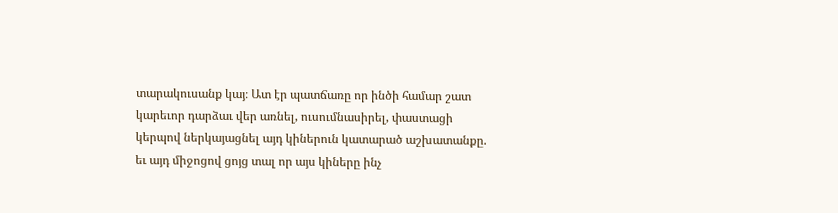տարակուսանք կայ։ Ատ էր պատճառը որ ինծի համար շատ կարեւոր դարձաւ վեր առնել, ուսումնասիրել, փաստացի կերպով ներկայացնել այդ կիներուն կատարած աշխատանքը. եւ այդ միջոցով ցոյց տալ որ այս կիները ինչ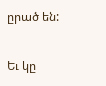ըրած են:

Եւ կը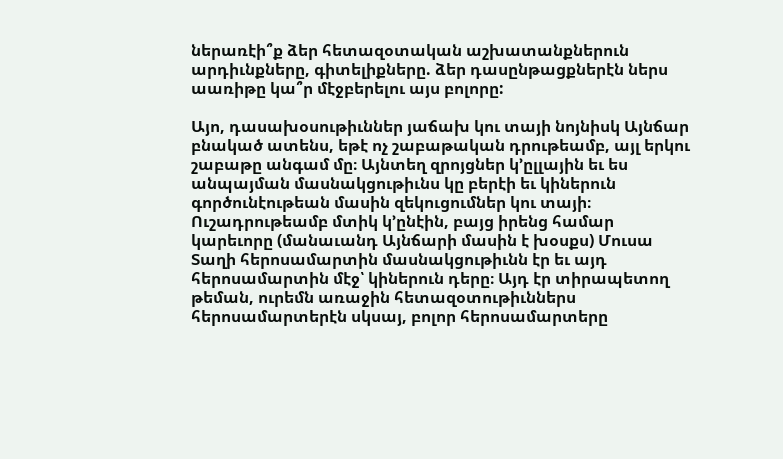ներառէի՞ք ձեր հետազօտական աշխատանքներուն արդիւնքները, գիտելիքները. ձեր դասընթացքներէն ներս աառիթը կա՞ր մէջբերելու այս բոլորը:

Այո, դասախօսութիւններ յաճախ կու տայի նոյնիսկ Այնճար բնակած ատենս, եթէ ոչ շաբաթական դրութեամբ, այլ երկու շաբաթը անգամ մը։ Այնտեղ զրոյցներ կ’ըլլային եւ ես անպայման մասնակցութիւնս կը բերէի եւ կիներուն գործունէութեան մասին զեկուցումներ կու տայի։ Ուշադրութեամբ մտիկ կ’ընէին, բայց իրենց համար կարեւորը (մանաւանդ Այնճարի մասին է խօսքս) Մուսա Տաղի հերոսամարտին մասնակցութիւնն էր եւ այդ հերոսամարտին մէջ՝ կիներուն դերը։ Այդ էր տիրապետող թեման, ուրեմն առաջին հետազօտութիւններս հերոսամարտերէն սկսայ, բոլոր հերոսամարտերը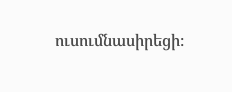ուսումնասիրեցի։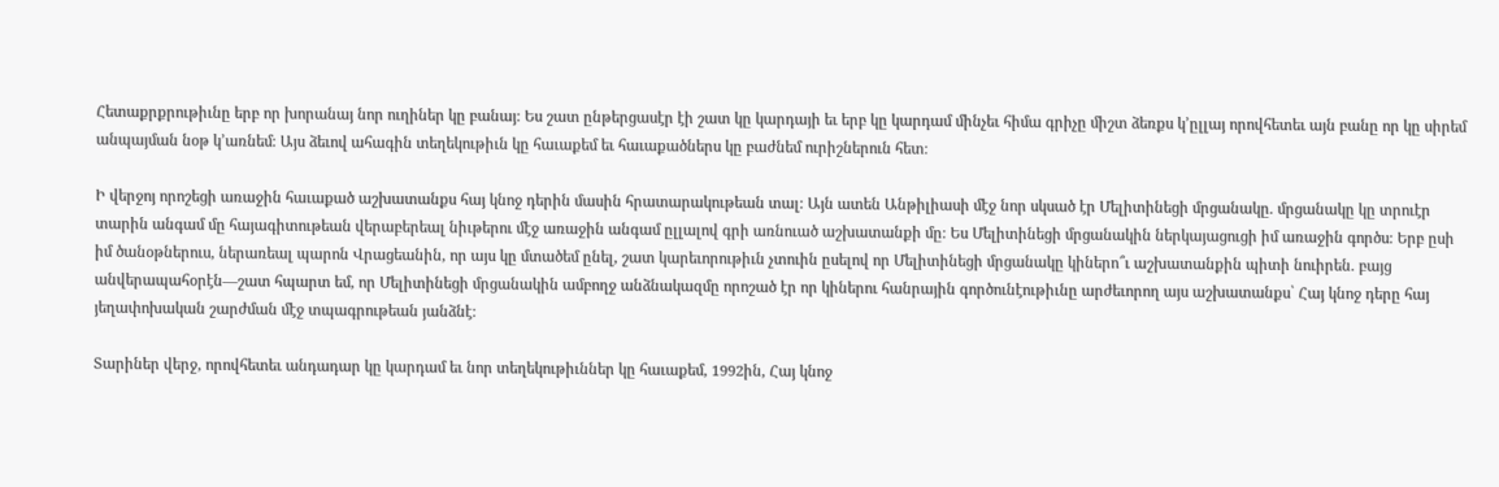Հետաքրքրութիւնը երբ որ խորանայ նոր ուղիներ կը բանայ։ Ես շատ ընթերցասէր էի շատ կը կարդայի եւ երբ կը կարդամ մինչեւ հիմա գրիչը միշտ ձեռքս կ’ըլլայ որովհետեւ այն բանը որ կը սիրեմ անպայման նօթ կ’առնեմ։ Այս ձեւով ահագին տեղեկութիւն կը հաւաքեմ եւ հաւաքածներս կը բաժնեմ ուրիշներուն հետ։

Ի վերջոյ որոշեցի առաջին հաւաքած աշխատանքս հայ կնոջ դերին մասին հրատարակութեան տալ։ Այն ատեն Անթիլիասի մէջ նոր սկսած էր Մելիտինեցի մրցանակը. մրցանակը կը տրուէր տարին անգամ մը հայագիտութեան վերաբերեալ նիւթերու մէջ առաջին անգամ ըլլալով գրի առնուած աշխատանքի մը։ Ես Մելիտինեցի մրցանակին ներկայացուցի իմ առաջին գործս։ Երբ ըսի իմ ծանօթներուս, ներառեալ պարոն Վրացեանին, որ այս կը մտածեմ ընել, շատ կարեւորութիւն չտուին ըսելով որ Մելիտինեցի մրցանակը կիներո՞ւ աշխատանքին պիտի նուիրեն. բայց անվերապահօրէն—շատ հպարտ եմ, որ Մելիտինեցի մրցանակին ամբողջ անձնակազմը որոշած էր որ կիներու հանրային գործունէութիւնը արժեւորող այս աշխատանքս՝ Հայ կնոջ դերը հայ յեղափոխական շարժման մէջ տպագրութեան յանձնէ։

Տարիներ վերջ, որովհետեւ անդադար կը կարդամ եւ նոր տեղեկութիւններ կը հաւաքեմ, 1992ին, Հայ կնոջ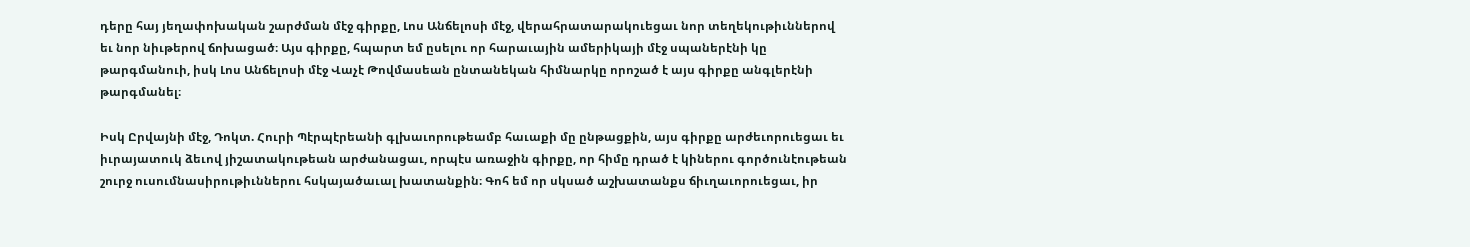դերը հայ յեղափոխական շարժման մէջ գիրքը, Լոս Անճելոսի մէջ, վերահրատարակուեցաւ նոր տեղեկութիւններով եւ նոր նիւթերով ճոխացած։ Այս գիրքը, հպարտ եմ ըսելու որ հարաւային ամերիկայի մէջ սպաներէնի կը թարգմանուի, իսկ Լոս Անճելոսի մէջ Վաչէ Թովմասեան ընտանեկան հիմնարկը որոշած է այս գիրքը անգլերէնի թարգմանել։

Իսկ Ըրվայնի մէջ, Դոկտ. Հուրի Պէրպէրեանի գլխաւորութեամբ հաւաքի մը ընթացքին, այս գիրքը արժեւորուեցաւ եւ իւրայատուկ ձեւով յիշատակութեան արժանացաւ, որպէս առաջին գիրքը, որ հիմը դրած է կիներու գործունէութեան շուրջ ուսումնասիրութիւններու հսկայածաւալ խատանքին։ Գոհ եմ որ սկսած աշխատանքս ճիւղաւորուեցաւ, իր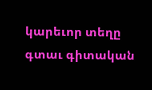կարեւոր տեղը գտաւ գիտական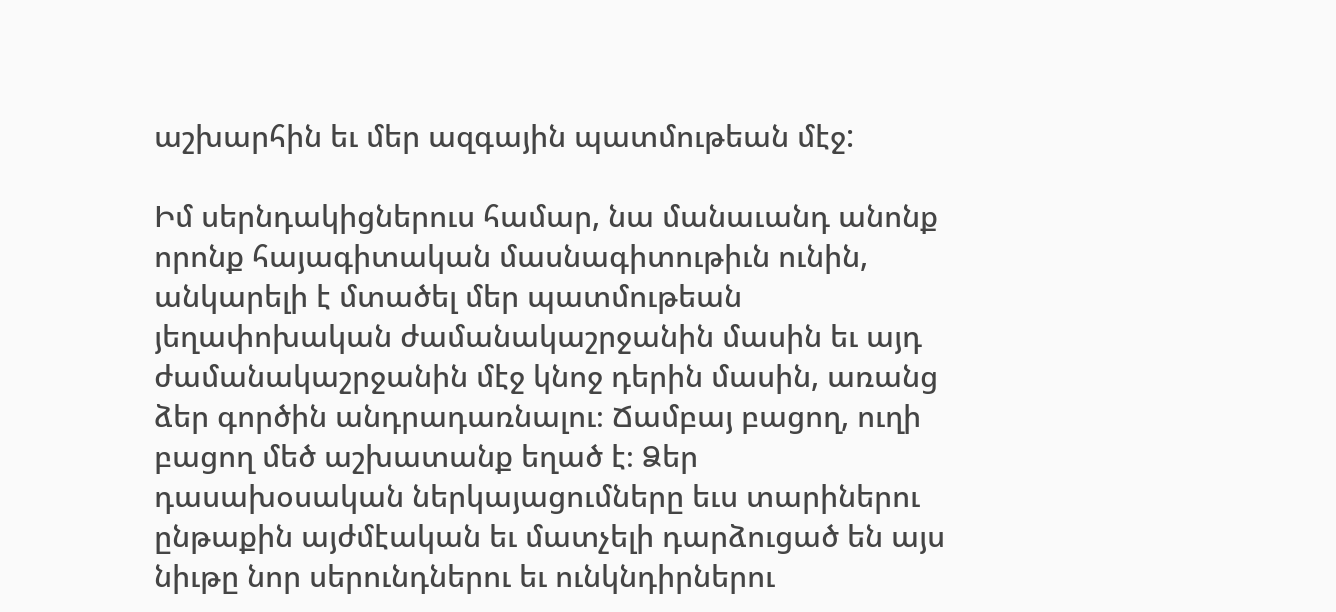աշխարհին եւ մեր ազգային պատմութեան մէջ:

Իմ սերնդակիցներուս համար, նա մանաւանդ անոնք որոնք հայագիտական մասնագիտութիւն ունին, անկարելի է մտածել մեր պատմութեան յեղափոխական ժամանակաշրջանին մասին եւ այդ ժամանակաշրջանին մէջ կնոջ դերին մասին, առանց ձեր գործին անդրադառնալու։ Ճամբայ բացող, ուղի բացող մեծ աշխատանք եղած է։ Ձեր դասախօսական ներկայացումները եւս տարիներու ընթաքին այժմէական եւ մատչելի դարձուցած են այս նիւթը նոր սերունդներու եւ ունկնդիրներու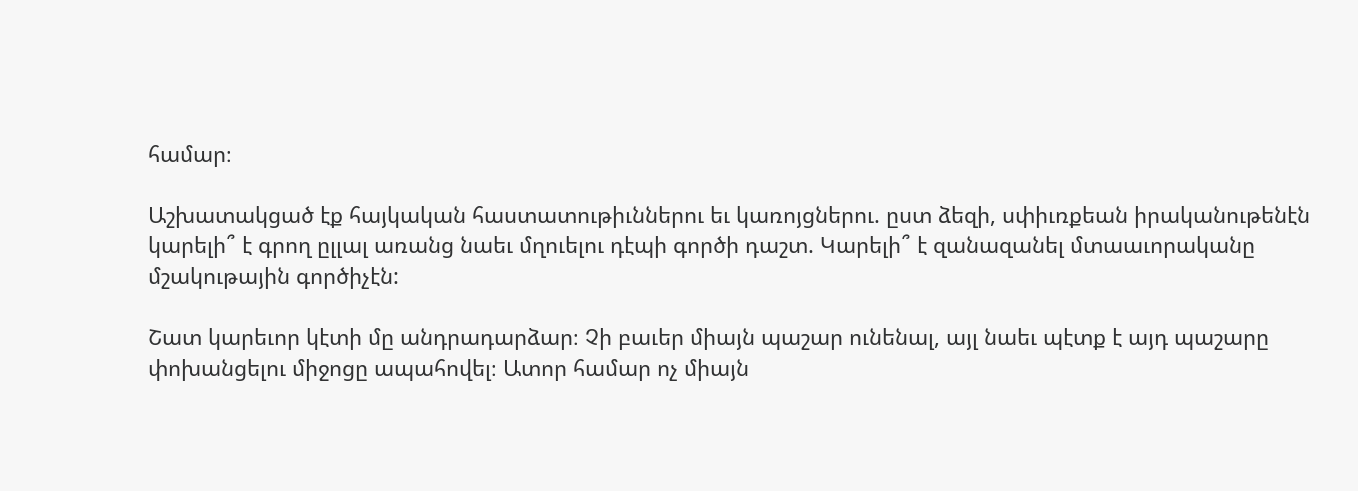համար։

Աշխատակցած էք հայկական հաստատութիւններու եւ կառոյցներու. ըստ ձեզի, սփիւռքեան իրականութենէն կարելի՞ է գրող ըլլալ առանց նաեւ մղուելու դէպի գործի դաշտ. Կարելի՞ է զանազանել մտաաւորականը մշակութային գործիչէն:

Շատ կարեւոր կէտի մը անդրադարձար։ Չի բաւեր միայն պաշար ունենալ, այլ նաեւ պէտք է այդ պաշարը փոխանցելու միջոցը ապահովել։ Ատոր համար ոչ միայն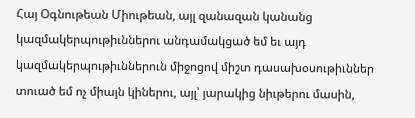Հայ Օգնութեան Միութեան, այլ զանազան կանանց կազմակերպութիւններու անդամակցած եմ եւ այդ կազմակերպութիւններուն միջոցով միշտ դասախօսութիւններ տուած եմ ոչ միայն կիներու, այլ՝ յարակից նիւթերու մասին,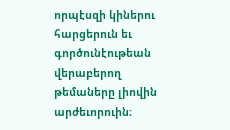որպէսզի կիներու հարցերուն եւ գործունէութեան վերաբերող թեմաները լիովին արժեւորուին։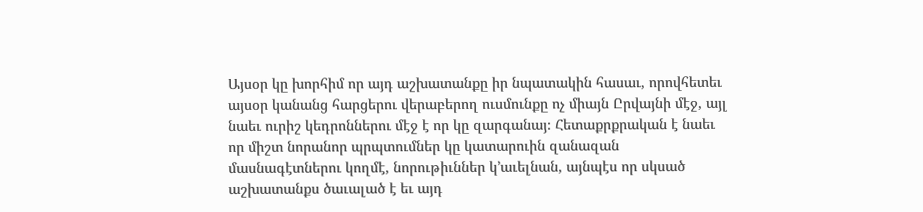Այսօր կը խորհիմ որ այդ աշխատանքը իր նպատակին հասաւ, որովհետեւ այսօր կանանց հարցերու վերաբերող ուսմունքը ոչ միայն Ըրվայնի մէջ, այլ նաեւ ուրիշ կեդրոններու մէջ է որ կը զարգանայ։ Հետաքրքրական է նաեւ որ միշտ նորանոր պրպտումներ կը կատարուին զանազան մասնագէտներու կողմէ, նորութիւններ կ’աւելնան, այնպէս որ սկսած աշխատանքս ծաւալած է եւ այդ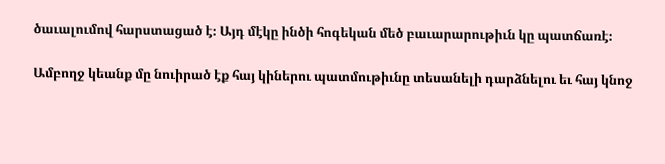ծաւալումով հարստացած է։ Այդ մէկը ինծի հոգեկան մեծ բաւարարութիւն կը պատճառէ։

Ամբողջ կեանք մը նուիրած էք հայ կիներու պատմութիւնը տեսանելի դարձնելու եւ հայ կնոջ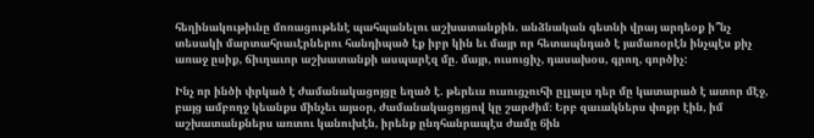հեղինակութիւնը մոռացութենէ պահպանելու աշխատանքին. անձնական գետնի վրայ արդեօք ի՞նչ տեսակի մարտահրաւէրներու հանդիպած էք իբր կին եւ մայր որ հետապնդած է յամառօրէն ինչպէս քիչ առաջ ըսիք, ճիւղաւոր աշխատանքի ասպարէզ մը. մայր, ուսուցիչ, դասախօս, գրող, գործիչ:

Ինչ որ ինծի փրկած է ժամանակացոյցը եղած է. թերեւս ուսուցչուհի ըլլալս դեր մը կատարած է ատոր մէջ, բայց ամբողջ կեանքս մինչեւ այսօր, ժամանակացոյցով կը շարժիմ։ Երբ զաւակներս փոքր էին, իմ աշխատանքներս առտու կանուխէն, իրենք ընդհանրապէս ժամը 6ին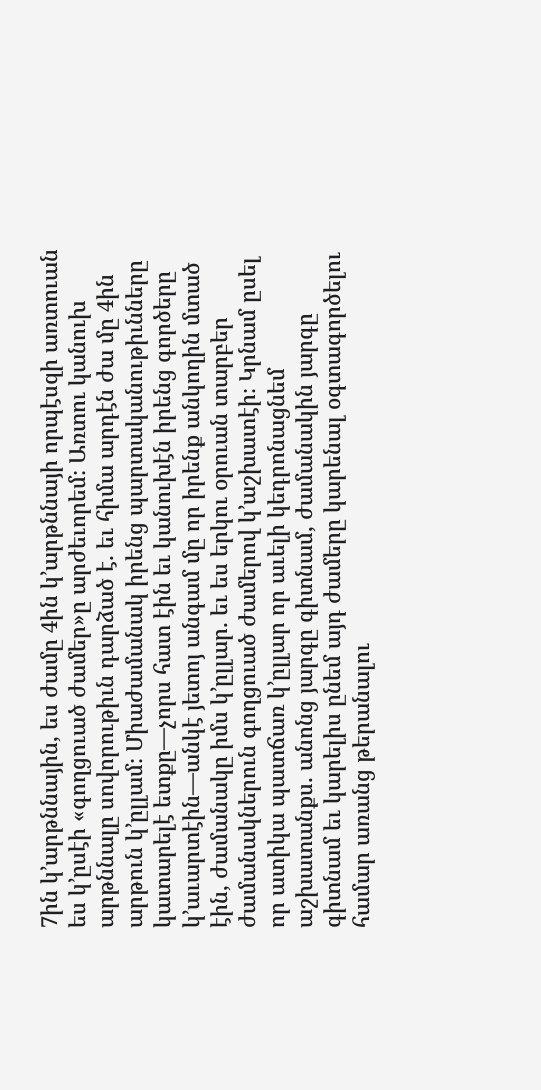7ին կ’արթննային, ես ժամը 4ին կ’արթննայի որպէսզի առտուան ես կ’ըսէի «գողցուած ժամեր»ը արժեւորեմ։ Առտու կանուխ արթննալը սովորութիւն դարձած է. եւ հիմա արդէն ժա մը 4ին արթուն կ’ըլլամ։ Միաժամանակ իրենց պարտականութիւնները կատարելէ ետքը—չորս հատ էին եւ կանուխէն իրենց գործերը կ’աւարտէին—անկէ յետոյ անգամ մը որ իրենք անկողին մտած էին, ժամանակը իմս կ’ըլլար. եւ ես երկու օրուան տարբեր ժամանակներուն գողցուած ժամերով կ’աշխատէի։ Կրնամ ըսել որ ատիկա պատճառ կ’ըլլար որ աւելի կեդրոնացնեմ աշխատանքս. անոնց յարգը գիտնամ, ժամանակին յարգը գիտնամ եւ կարելիս ընեմ այդ ժամերը կարենալ օգտագործելու համար առանց թերանալու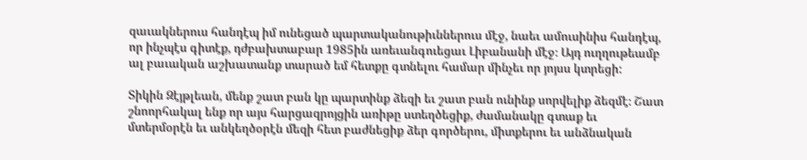զաւակներուս հանդէպ իմ ունեցած պարտականութիւններուս մէջ, նաեւ ամուսինիս հանդէպ, որ ինչպէս գիտէք, դժբախտաբար 1985ին առեւանգուեցաւ Լիբանանի մէջ։ Այդ ուղղութեամբ ալ բաւական աշխատանք տարած եմ հետքը գտնելու համար մինչեւ որ յոյսս կտրեցի:

Տիկին Զէյթլեան, մենք շատ բան կը պարտինք ձեզի եւ շատ բան ունինք սորվելիք ձեզմէ։ Շատ շնոորհակալ ենք որ այս հարցազրոյցին առիթը ստեղծեցիք, ժամանակը գտաք եւ մտերմօրէն եւ անկեղծօրէն մեզի հետ բաժնեցիք ձեր գործերու, միտքերու եւ անձնական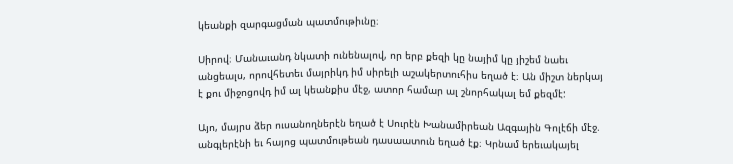կեանքի զարգացման պատմութիւնը։

Սիրով։ Մանաւանդ նկատի ունենալով, որ երբ քեզի կը նայիմ կը յիշեմ նաեւ անցեալս, որովհետեւ մայրիկդ իմ սիրելի աշակերտուհիս եղած է։ Ան միշտ ներկայ է քու միջոցովդ իմ ալ կեանքիս մէջ, ատոր համար ալ շնորհակալ եմ քեզմէ:

Այո, մայրս ձեր ուսանողներէն եղած է Սուրէն Խանամիրեան Ազգային Գոլէճի մէջ. անգլերէնի եւ հայոց պատմութեան դասաատուն եղած էք։ Կրնամ երեւակայել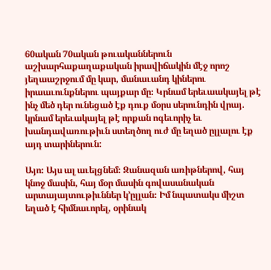60ական 70ական թուականներուն աշխարհաքաղաքական իրավիճակին մէջ որոշ յեղաաշրջում մը կար, մանաւանդ կիներու իրաաւունքներու պայքար մը։ Կրնամ երեւաակայել թէ ինչ մեծ դեր ունեցած էք դուք մօրս սերունդին վրայ. կրնամ երեւակայել թէ որքան ոգեւորիչ եւ խանդավառութիւն ստեղծող ուժ մը եղած ըլլալու էք այդ տարիներուն:

Այո։ Այս ալ աւելցնեմ։ Զանազան առիթներով, հայ կնոջ մասին, հայ մօր մասին գովասանական արտայայտութիւններ կ’ըլլան։ Իմ նպատակս միշտ եղած է հիմնաւորել, օրինակ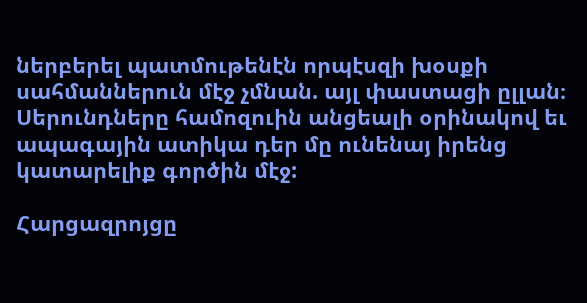ներբերել պատմութենէն որպէսզի խօսքի սահմաններուն մէջ չմնան. այլ փաստացի ըլլան։ Սերունդները համոզուին անցեալի օրինակով եւ ապագային ատիկա դեր մը ունենայ իրենց կատարելիք գործին մէջ:

Հարցազրոյցը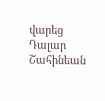վարեց Դալար Շահինեան